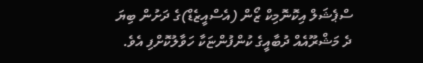ސްޕެޝަލް އިކޮނޮމިކް ޒޯން (އެސްއީޒެޑް)ގެ ދަށުން ބިޔަ ދެ މަޝްރޫއެއް ދުބާއީގެ ކުންފުންޏަކާ ހަވާލުކޮށްފި އެވެ.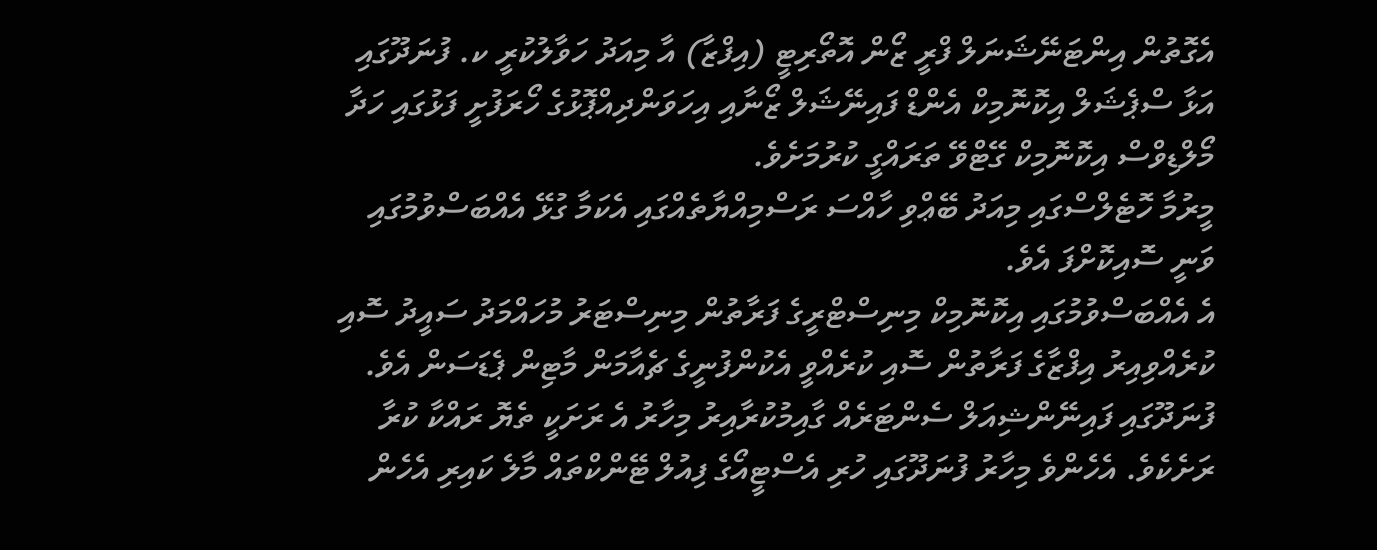އެގޮތުން އިންޓަނޭޝަނަލް ފްރީ ޒޯން އޮތޯރިޓީ (އިފްޒާ) އާ މިއަދު ހަވާލުކުރީ ކ. ފުނަދޫގައި އަޅާ ސްޕެޝަލް އިކޮނޮމިކް އެންޑް ފައިނޭޝަލް ޒޯނާއި އިހަވަންދިއްޕޮޅުގެ ހޯރަފުށީ ފަޅުގައި ހަދާ މޯލްޑިވްސް އިކޮނޮމިކް ގޭޓްވޭ ތަރައްގީ ކުރުމަށެވެ.
މީރުމާ ހޮޓެލްސްގައި މިއަދު ބޭޢްވި ހާއްސަ ރަސްމިއްޔާތެއްގައި އެކަމާ ގުޅޭ އެއްބަސްވުމުގައި ވަނީ ސޮއިކޮށްފަ އެވެ.
އެ އެއްބަސްވުމުގައި އިކޮނޮމިކް މިނިސްޓްރީގެ ފަރާތުން މިނިސްޓަރު މުހައްމަދު ސައީދު ސޮއި ކުރެއްވިއިރު އިފްޒާގެ ފަރާތުން ސޮއި ކުރެއްވީ އެކުންފުނީގެ ޗެއާމަން މާޓިން ޕެޑަސަން އެވެ.
ފުނަދޫގައި ފައިނޭންޝިއަލް ސެންޓަރެއް ގާއިމުކުރާއިރު މިހާރު އެ ރަށަކީ ތެޔޮ ރައްކާ ކުރާ ރަށެކެވެ. އެހެންވެ މިހާރު ފުނަދޫގައި ހުރި އެސްޓީއޯގެ ފިއުލް ޓޭންކްތައް މާލެ ކައިރި އެހެން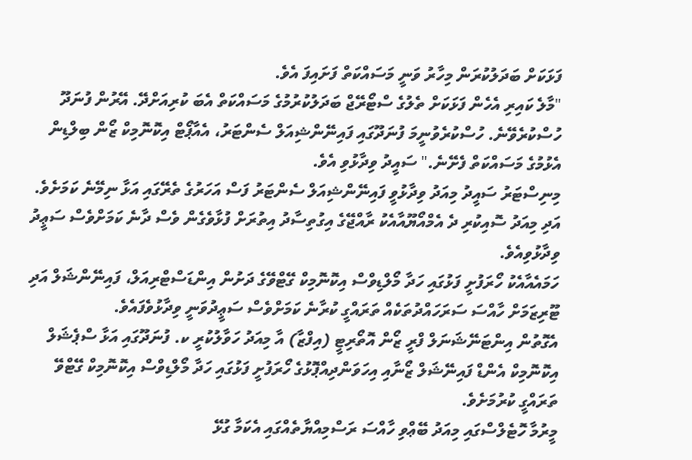ފަޅަކަށް ބަދަލުކުރަން މިހާރު ވަނީ މަސައްކަތް ފަށައިފަ އެވެ.
"މާލެ ކައިރި އެހެން ފަޅަކަށް ތެލުގެ ސްޓޯރޭޖް ބަދަލުކުރުމުގެ މަސައްކަތް އެބަ ކުރިއަށްދޭ. އޭރުން ފުނަދޫ ހުސްކުރެވޭނެ. ހުސްކުރެވުނީމަ ފުނަދޫގައި ފައިނޭންޝިއަލް ސެންޓަރު، އެއާޕޯޓް އިކޮނޮމިކް ޒޯން ބިލްޑިން އެޅުމުގެ މަސައްކަތް ފެށޭނެ." ސައީދު ވިދާޅުވި އެވެ.
މިނިސްޓަރު ސައީދު މިއަދު ވިދާޅުވީ ފައިނޭންޝިއަލް ސެންޓަރު ފަސް އަހަރުގެ ތެރޭގައި އަޅާ ނިމޭނެ ކަމަށެވެ. އަދި މިއަދު ސޮއިކުރި ދެ އެމްއޯޔޫއާއެކު ރާއްޖޭގެ އިގުތިސާދު އިތުރަށް ފުޅާވެގެން ވެސް ދާނެ ކަމަށްވެސް ސަޢީދު ވިދާޅުވިއެވެ.
ހަމައެއާއެކު ހޯރަފުށީ ފަޅުގައި ހަދާ މޯލްޑިވްސް އިކޮނޮމިކް ގޭޓްވޭގެ ދަށުން އިންޑަސްޓްރިއަލް، ފައިނޭންޝަލް އަދި ޓޫރިޒަމަށް ހާއްސަ ސަރަހައްދުތަކެއް ތަރައްގީ ކުރާނެ ކަމަށްވެސް ސަޢީދުވަނީ ވިދާޅުވެފައެވެ.
އެގޮތުން އިންޓަނޭޝަނަލް ފްރީ ޒޯން އޮތޯރިޓީ (އިފްޒާ) އާ މިއަދު ހަވާލުކުރީ ކ. ފުނަދޫގައި އަޅާ ސްޕެޝަލް އިކޮނޮމިކް އެންޑް ފައިނޭޝަލް ޒޯނާއި އިހަވަންދިއްޕޮޅުގެ ހޯރަފުށީ ފަޅުގައި ހަދާ މޯލްޑިވްސް އިކޮނޮމިކް ގޭޓްވޭ ތަރައްގީ ކުރުމަށެވެ.
މީރުމާ ހޮޓެލްސްގައި މިއަދު ބޭޢްވި ހާއްސަ ރަސްމިއްޔާތެއްގައި އެކަމާ ގުޅޭ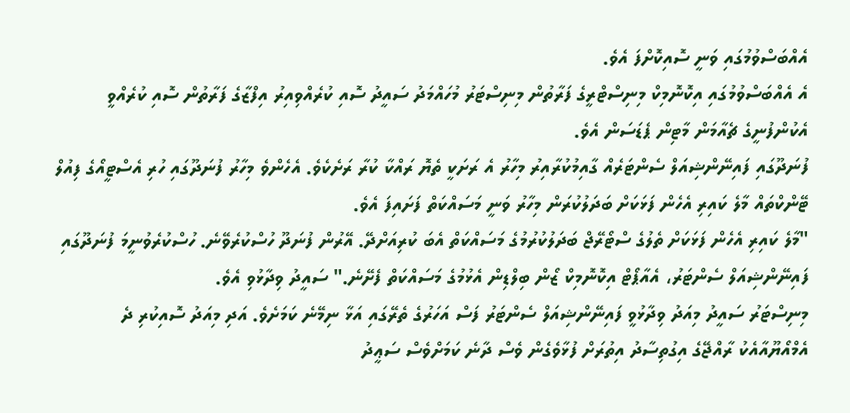އެއްބަސްވުމުގައި ވަނީ ސޮއިކޮށްފަ އެވެ.
އެ އެއްބަސްވުމުގައި އިކޮނޮމިކް މިނިސްޓްރީގެ ފަރާތުން މިނިސްޓަރު މުހައްމަދު ސައީދު ސޮއި ކުރެއްވިއިރު އިފްޒާގެ ފަރާތުން ސޮއި ކުރެއްވީ އެކުންފުނީގެ ޗެއާމަން މާޓިން ޕެޑަސަން އެވެ.
ފުނަދޫގައި ފައިނޭންޝިއަލް ސެންޓަރެއް ގާއިމުކުރާއިރު މިހާރު އެ ރަށަކީ ތެޔޮ ރައްކާ ކުރާ ރަށެކެވެ. އެހެންވެ މިހާރު ފުނަދޫގައި ހުރި އެސްޓީއޯގެ ފިއުލް ޓޭންކްތައް މާލެ ކައިރި އެހެން ފަޅަކަށް ބަދަލުކުރަން މިހާރު ވަނީ މަސައްކަތް ފަށައިފަ އެވެ.
"މާލެ ކައިރި އެހެން ފަޅަކަށް ތެލުގެ ސްޓޯރޭޖް ބަދަލުކުރުމުގެ މަސައްކަތް އެބަ ކުރިއަށްދޭ. އޭރުން ފުނަދޫ ހުސްކުރެވޭނެ. ހުސްކުރެވުނީމަ ފުނަދޫގައި ފައިނޭންޝިއަލް ސެންޓަރު، އެއާޕޯޓް އިކޮނޮމިކް ޒޯން ބިލްޑިން އެޅުމުގެ މަސައްކަތް ފެށޭނެ." ސައީދު ވިދާޅުވި އެވެ.
މިނިސްޓަރު ސައީދު މިއަދު ވިދާޅުވީ ފައިނޭންޝިއަލް ސެންޓަރު ފަސް އަހަރުގެ ތެރޭގައި އަޅާ ނިމޭނެ ކަމަށެވެ. އަދި މިއަދު ސޮއިކުރި ދެ އެމްއޯޔޫއާއެކު ރާއްޖޭގެ އިގުތިސާދު އިތުރަށް ފުޅާވެގެން ވެސް ދާނެ ކަމަށްވެސް ސަޢީދު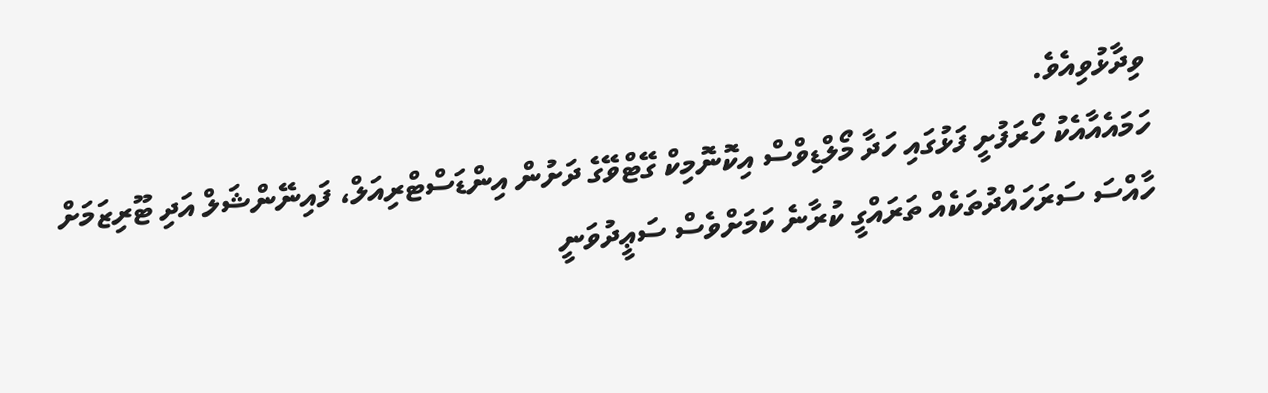ވިދާޅުވިއެވެ.
ހަމައެއާއެކު ހޯރަފުށީ ފަޅުގައި ހަދާ މޯލްޑިވްސް އިކޮނޮމިކް ގޭޓްވޭގެ ދަށުން އިންޑަސްޓްރިއަލް، ފައިނޭންޝަލް އަދި ޓޫރިޒަމަށް ހާއްސަ ސަރަހައްދުތަކެއް ތަރައްގީ ކުރާނެ ކަމަށްވެސް ސަޢީދުވަނީ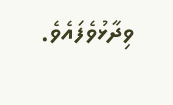ވިދާޅުވެފައެވެ.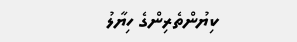ކިޔުންތެރިންގެ ހިޔާލު